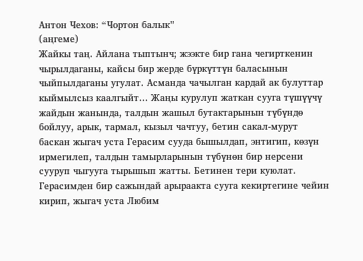Антон Чехов: “Чортон балык”
(аңгеме)
Жайкы таң. Айлана тыптынч; жээкте бир гана чегирткенин чырылдаганы, кайсы бир жерде бүркүттүн баласынын чыйпылдаганы угулат. Асманда чачылган кардай ак булуттар кыймылсыз каалгыйт… Жаңы курулуп жаткан сууга түшүүчү жайдын жанында, талдын жашыл бутактарынын түбүндө бойлуу, арык, тармал, кызыл чачтуу, бетин сакал-мурут баскан жыгач уста Герасим сууда бышылдап, энтигип, көзүн ирмегилеп, талдын тамырларынын түбүнөн бир нерсени сууруп чыгууга тырышып жатты. Бетинен тери куюлат. Герасимден бир сажындай арыраакта сууга кекиртегине чейин кирип, жыгач уста Любим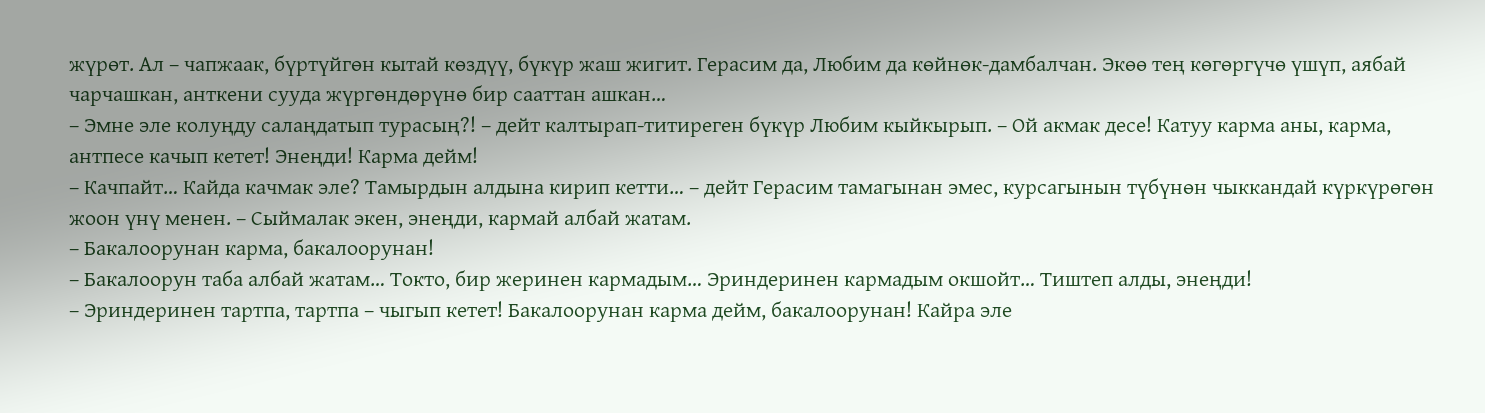жүрөт. Ал – чапжаак, бүртүйгөн кытай көздүү, бүкүр жаш жигит. Герасим да, Любим да көйнөк-дамбалчан. Экөө тең көгөргүчө үшүп, аябай чарчашкан, анткени сууда жүргөндөрүнө бир сааттан ашкан…
– Эмне эле колуңду салаңдатып турасың?! – дейт калтырап-титиреген бүкүр Любим кыйкырып. – Ой акмак десе! Катуу карма аны, карма, антпесе качып кетет! Энеңди! Карма дейм!
– Качпайт… Кайда качмак эле? Тамырдын алдына кирип кетти… – дейт Герасим тамагынан эмес, курсагынын түбүнөн чыккандай күркүрөгөн жоон үнү менен. – Сыймалак экен, энеңди, кармай албай жатам.
– Бакалоорунан карма, бакалоорунан!
– Бакалоорун таба албай жатам… Токто, бир жеринен кармадым… Эриндеринен кармадым окшойт… Тиштеп алды, энеңди!
– Эриндеринен тартпа, тартпа – чыгып кетет! Бакалоорунан карма дейм, бакалоорунан! Кайра эле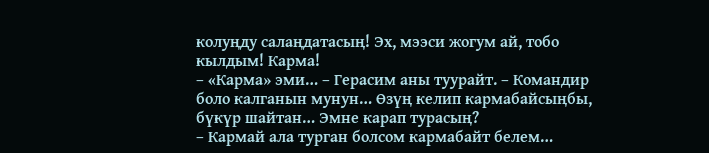колуңду салаңдатасың! Эх, мээси жогум ай, тобо кылдым! Карма!
– «Карма» эми… – Герасим аны туурайт. – Командир боло калганын мунун… Өзүң келип кармабайсыңбы, бүкүр шайтан… Эмне карап турасың?
– Кармай ала турган болсом кармабайт белем…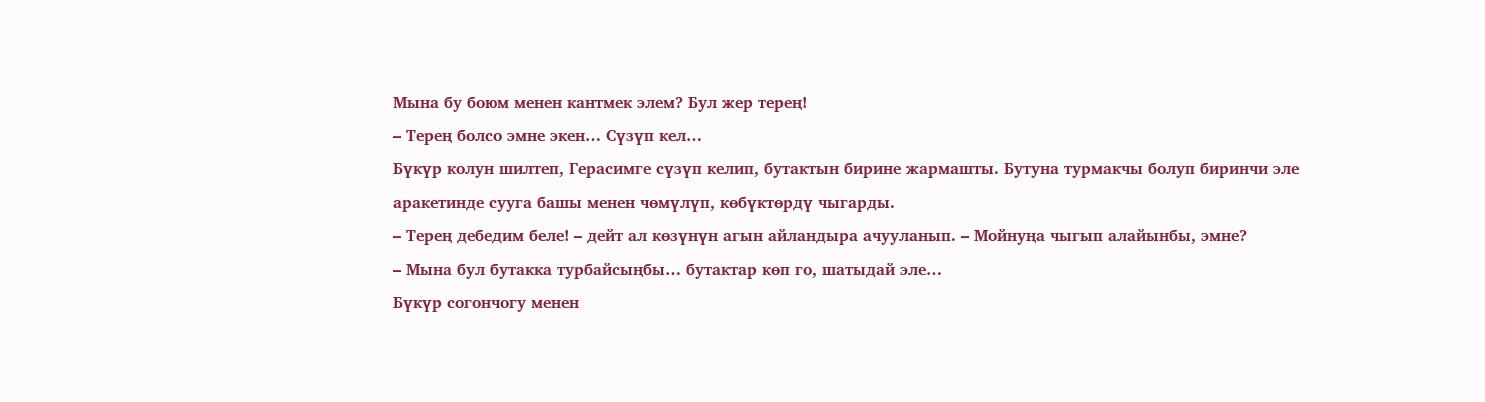Мына бу боюм менен кантмек элем? Бул жер терең!
– Терең болсо эмне экен… Сүзүп кел…
Бүкүр колун шилтеп, Герасимге сүзүп келип, бутактын бирине жармашты. Бутуна турмакчы болуп биринчи эле аракетинде сууга башы менен чөмүлүп, көбүктөрдү чыгарды.
– Терең дебедим беле! – дейт ал көзүнүн агын айландыра ачууланып. – Мойнуңа чыгып алайынбы, эмне?
– Мына бул бутакка турбайсыңбы… бутактар көп го, шатыдай эле…
Бүкүр согончогу менен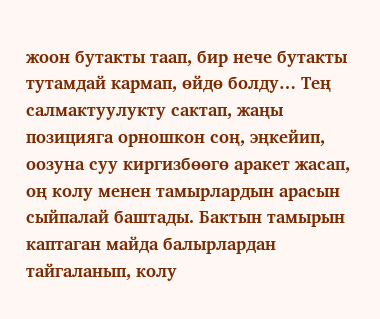жоон бутакты таап, бир нече бутакты тутамдай кармап, өйдө болду… Тең салмактуулукту сактап, жаңы позицияга орношкон соң, эңкейип, оозуна суу киргизбөөгө аракет жасап, оң колу менен тамырлардын арасын сыйпалай баштады. Бактын тамырын каптаган майда балырлардан тайгаланып, колу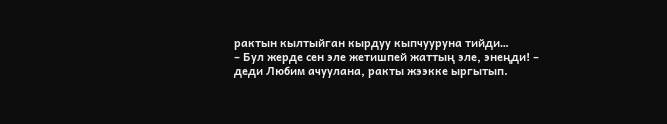рактын кылтыйган кырдуу кыпчууруна тийди…
– Бул жерде сен эле жетишпей жаттың эле, энеңди! – деди Любим ачуулана, ракты жээкке ыргытып.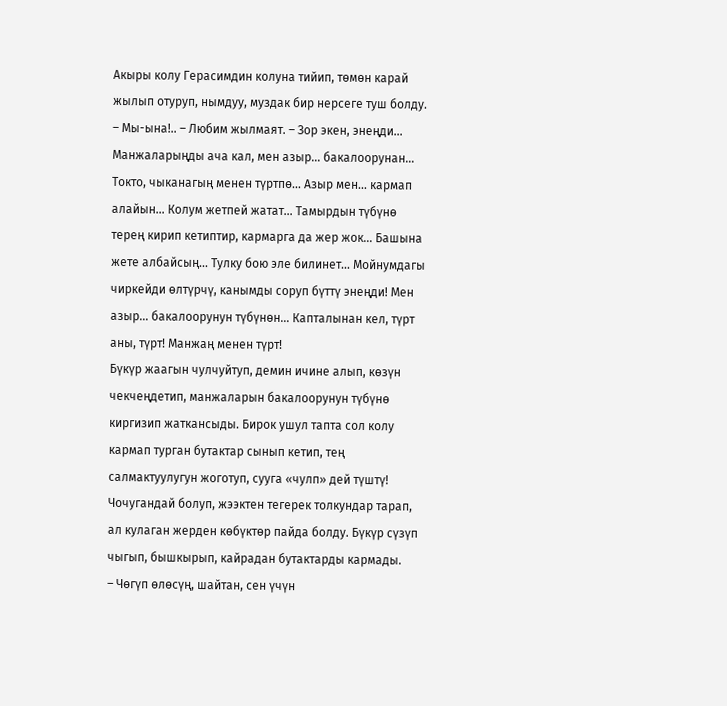Акыры колу Герасимдин колуна тийип, төмөн карай жылып отуруп, нымдуу, муздак бир нерсеге туш болду.
– Мы-ына!.. – Любим жылмаят. – Зор экен, энеңди… Манжаларыңды ача кал, мен азыр… бакалоорунан… Токто, чыканагың менен түртпө… Азыр мен… кармап алайын… Колум жетпей жатат… Тамырдын түбүнө терең кирип кетиптир, кармарга да жер жок… Башына жете албайсың… Тулку бою эле билинет… Мойнумдагы чиркейди өлтүрчү, канымды соруп бүттү энеңди! Мен азыр… бакалоорунун түбүнөн… Капталынан кел, түрт аны, түрт! Манжаң менен түрт!
Бүкүр жаагын чулчуйтуп, демин ичине алып, көзүн чекчеңдетип, манжаларын бакалоорунун түбүнө киргизип жаткансыды. Бирок ушул тапта сол колу кармап турган бутактар сынып кетип, тең салмактуулугун жоготуп, сууга «чулп» дей түштү! Чочугандай болуп, жээктен тегерек толкундар тарап, ал кулаган жерден көбүктөр пайда болду. Бүкүр сүзүп чыгып, бышкырып, кайрадан бутактарды кармады.
– Чөгүп өлөсүң, шайтан, сен үчүн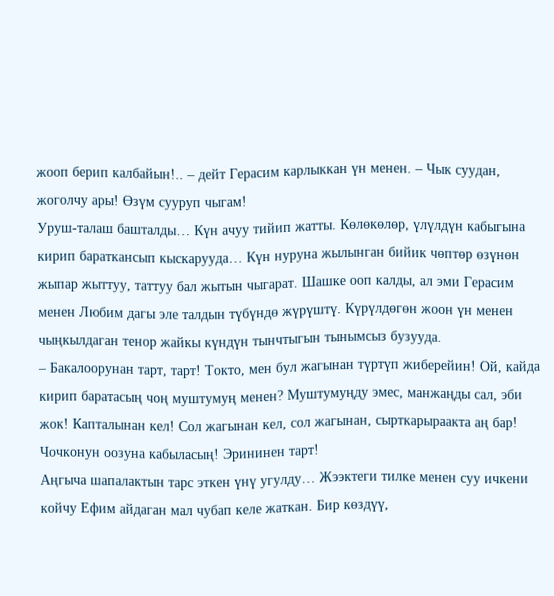жооп берип калбайын!.. – дейт Герасим карлыккан үн менен. – Чык суудан, жоголчу ары! Өзүм сууруп чыгам!
Уруш-талаш башталды… Күн ачуу тийип жатты. Көлөкөлөр, үлүлдүн кабыгына кирип бараткансып кыскарууда… Күн нуруна жылынган бийик чөптөр өзүнөн жыпар жыттуу, таттуу бал жытын чыгарат. Шашке ооп калды, ал эми Герасим менен Любим дагы эле талдын түбүндө жүрүштү. Күрүлдөгөн жоон үн менен чыңкылдаган тенор жайкы күндүн тынчтыгын тынымсыз бузууда.
– Бакалоорунан тарт, тарт! Токто, мен бул жагынан түртүп жиберейин! Ой, кайда кирип баратасың чоң муштумуң менен? Муштумуңду эмес, манжаңды сал, эби жок! Капталынан кел! Сол жагынан кел, сол жагынан, сырткарыраакта аң бар! Чочконун оозуна кабыласың! Эрининен тарт!
Аңгыча шапалактын тарс эткен үнү угулду… Жээктеги тилке менен суу ичкени койчу Ефим айдаган мал чубап келе жаткан. Бир көздүү,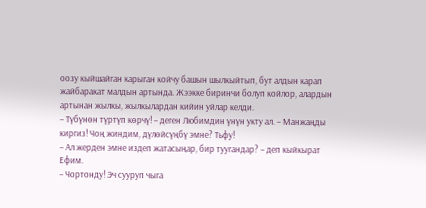оозу кыйшайган карыган койчу башын шылкыйтып, бут алдын карап жайбаракат малдын артында. Жээкке биринчи болуп койлор, алардын артынан жылкы, жылкылардан кийин уйлар келди.
– Түбүнөн түртүп көрчү! – деген Любимдин үнүн укту ал. – Манжаңды киргиз! Чоң жиндим, дүлөйсүңбү эмне? Тьфу!
– Ал жерден эмне издеп жатасыңар, бир туугандар? – деп кыйкырат Ефим.
– Чортонду! Эч сууруп чыга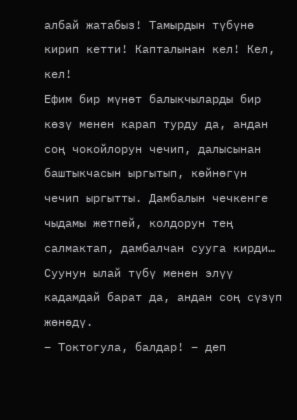албай жатабыз! Тамырдын түбүнө кирип кетти! Капталынан кел! Кел, кел!
Ефим бир мүнөт балыкчыларды бир көзү менен карап турду да, андан соң чокойлорун чечип, далысынан баштыкчасын ыргытып, көйнөгүн чечип ыргытты. Дамбалын чечкенге чыдамы жетпей, колдорун тең салмактап, дамбалчан сууга кирди… Суунун ылай түбү менен элүү кадамдай барат да, андан соң сүзүп жөнөдү.
– Токтогула, балдар! – деп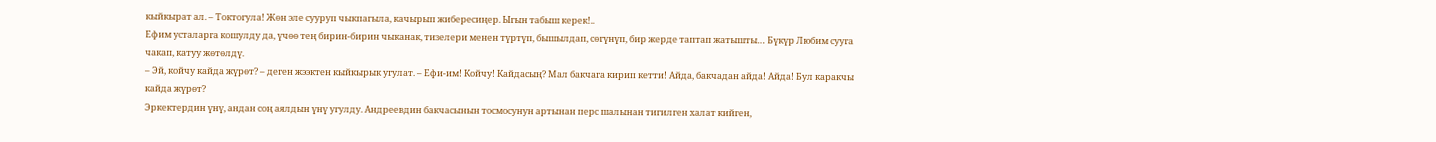кыйкырат ал. – Токтогула! Жөн эле сууруп чыкпагыла, качырып жибересиңер. Ыгын табыш керек!..
Ефим усталарга кошулду да, үчөө тең бирин-бирин чыканак, тизелери менен түртүп, бышылдап, сөгүнүп, бир жерде таптап жатышты… Бүкүр Любим сууга чакап, катуу жөтөлдү.
– Эй, койчу кайда жүрөт? – деген жээктен кыйкырык угулат. – Ефи-им! Койчу! Кайдасың? Мал бакчага кирип кетти! Айда, бакчадан айда! Айда! Бул каракчы кайда жүрөт?
Эркектердин үнү, андан соң аялдын үнү угулду. Андреевдин бакчасынын тосмосунун артынан перс шалынан тигилген халат кийген,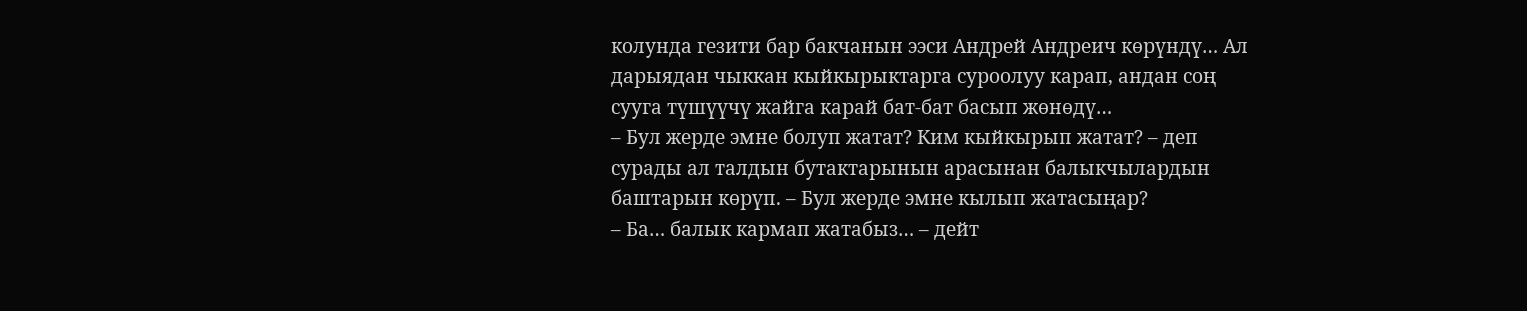колунда гезити бар бакчанын ээси Андрей Андреич көрүндү… Ал дарыядан чыккан кыйкырыктарга суроолуу карап, андан соң сууга түшүүчү жайга карай бат-бат басып жөнөдү…
– Бул жерде эмне болуп жатат? Ким кыйкырып жатат? – деп сурады ал талдын бутактарынын арасынан балыкчылардын баштарын көрүп. – Бул жерде эмне кылып жатасыңар?
– Ба… балык кармап жатабыз… – дейт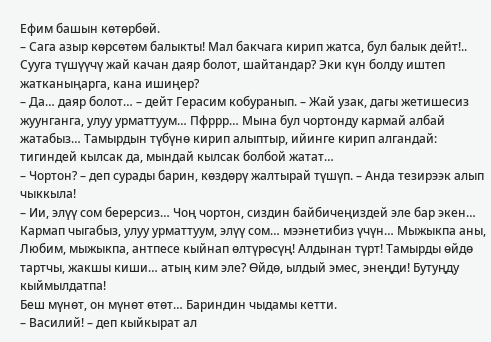Ефим башын көтөрбөй.
– Сага азыр көрсөтөм балыкты! Мал бакчага кирип жатса, бул балык дейт!.. Сууга түшүүчү жай качан даяр болот, шайтандар? Эки күн болду иштеп жатканыңарга, кана ишиңер?
– Да… даяр болот… – дейт Герасим кобуранып. – Жай узак, дагы жетишесиз жуунганга, улуу урматтуум… Пфррр… Мына бул чортонду кармай албай жатабыз… Тамырдын түбүнө кирип алыптыр, ийинге кирип алгандай: тигиндей кылсак да, мындай кылсак болбой жатат…
– Чортон? – деп сурады барин, көздөрү жалтырай түшүп. – Анда тезирээк алып чыккыла!
– Ии, элүү сом берерсиз… Чоң чортон, сиздин байбичеңиздей эле бар экен… Кармап чыгабыз, улуу урматтуум, элүү сом… мээнетибиз үчүн… Мыжыкпа аны, Любим, мыжыкпа, антпесе кыйнап өлтүрөсүң! Алдынан түрт! Тамырды өйдө тартчы, жакшы киши… атың ким эле? Өйдө, ылдый эмес, энеңди! Бутуңду кыймылдатпа!
Беш мүнөт, он мүнөт өтөт… Бариндин чыдамы кетти.
– Василий! – деп кыйкырат ал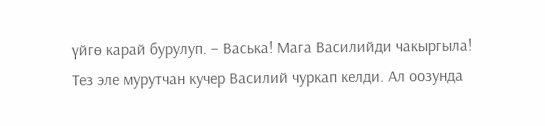үйгө карай бурулуп. – Васька! Мага Василийди чакыргыла!
Тез эле мурутчан кучер Василий чуркап келди. Ал оозунда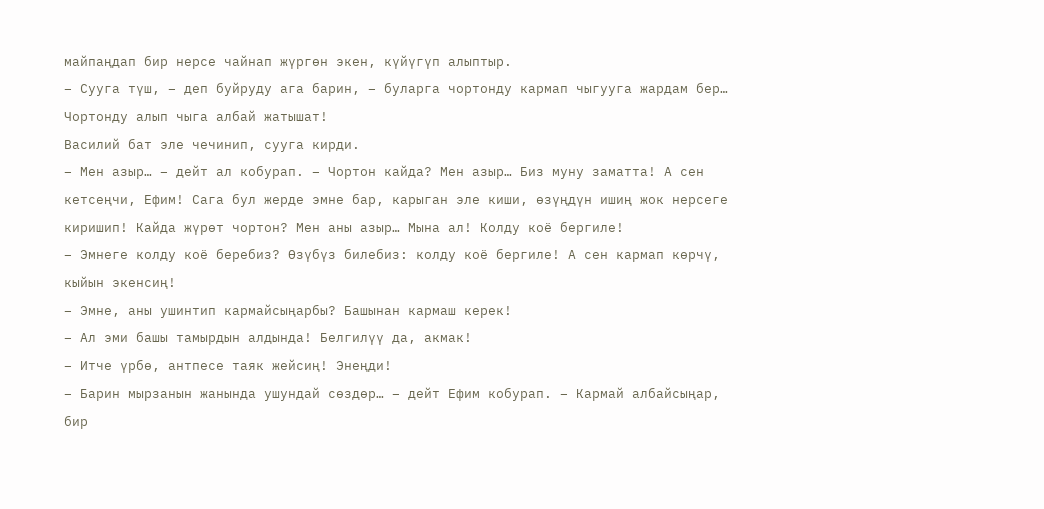майпаңдап бир нерсе чайнап жүргөн экен, күйүгүп алыптыр.
– Сууга түш, – деп буйруду ага барин, – буларга чортонду кармап чыгууга жардам бер… Чортонду алып чыга албай жатышат!
Василий бат эле чечинип, сууга кирди.
– Мен азыр… – дейт ал кобурап. – Чортон кайда? Мен азыр… Биз муну заматта! А сен кетсеңчи, Ефим! Сага бул жерде эмне бар, карыган эле киши, өзүңдүн ишиң жок нерсеге киришип! Кайда жүрөт чортон? Мен аны азыр… Мына ал! Колду коё бергиле!
– Эмнеге колду коё беребиз? Өзүбүз билебиз: колду коё бергиле! А сен кармап көрчү, кыйын экенсиң!
– Эмне, аны ушинтип кармайсыңарбы? Башынан кармаш керек!
– Ал эми башы тамырдын алдында! Белгилүү да, акмак!
– Итче үрбө, антпесе таяк жейсиң! Энеңди!
– Барин мырзанын жанында ушундай сөздөр… – дейт Ефим кобурап. – Кармай албайсыңар, бир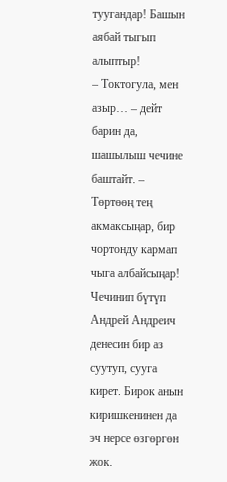туугандар! Башын аябай тыгып алыптыр!
– Токтогула, мен азыр… – дейт барин да, шашылыш чечине баштайт. – Төртөөң тең акмаксыңар, бир чортонду кармап чыга албайсыңар!
Чечинип бүтүп Андрей Андреич денесин бир аз суутуп, сууга кирет. Бирок анын киришкенинен да эч нерсе өзгөргөн жок.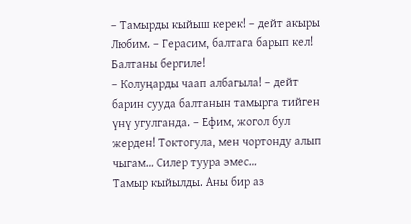– Тамырды кыйыш керек! – дейт акыры Любим. – Герасим, балтага барып кел! Балтаны бергиле!
– Колуңарды чаап албагыла! – дейт барин сууда балтанын тамырга тийген үнү угулганда. – Ефим, жогол бул жерден! Токтогула, мен чортонду алып чыгам… Силер туура эмес…
Тамыр кыйылды. Аны бир аз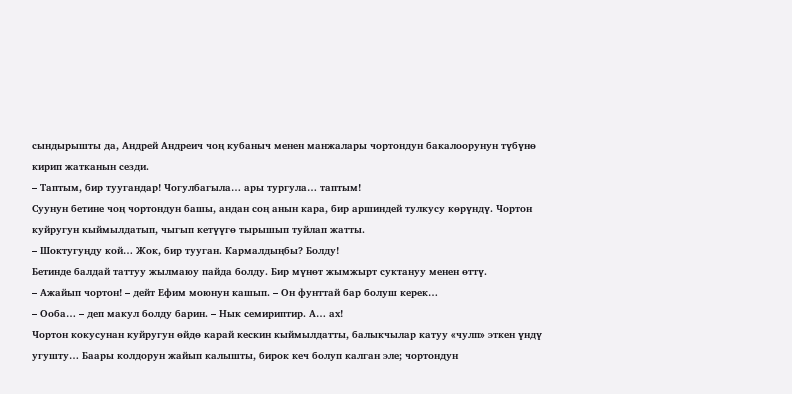сындырышты да, Андрей Андреич чоң кубаныч менен манжалары чортондун бакалоорунун түбүнө кирип жатканын сезди.
– Таптым, бир туугандар! Чогулбагыла… ары тургула… таптым!
Суунун бетине чоң чортондун башы, андан соң анын кара, бир аршиндей тулкусу көрүндү. Чортон куйругун кыймылдатып, чыгып кетүүгө тырышып туйлап жатты.
– Шоктугуңду кой… Жок, бир тууган. Кармалдыңбы? Болду!
Бетинде балдай таттуу жылмаюу пайда болду. Бир мүнөт жымжырт суктануу менен өттү.
– Ажайып чортон! – дейт Ефим моюнун кашып. – Он фунттай бар болуш керек…
– Ооба… – деп макул болду барин. – Нык семириптир. А… ах!
Чортон кокусунан куйругун өйдө карай кескин кыймылдатты, балыкчылар катуу «чулп» эткен үндү угушту… Баары колдорун жайып калышты, бирок кеч болуп калган эле; чортондун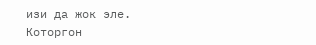изи да жок эле.
Которгон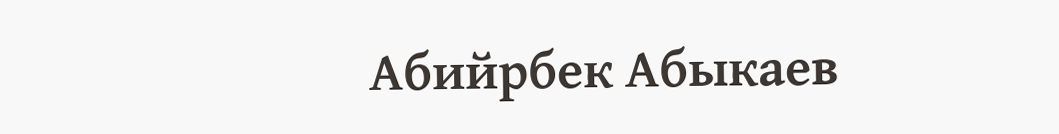Абийрбек Абыкаев